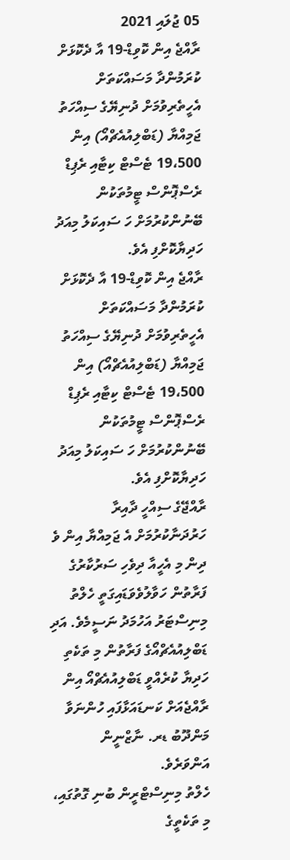05 ޖުލައި 2021
ރާއްޖެ އިން ކޮވިޑް-19 އާ ދެކޮޅަށް ކުރަމުންދާ މަސައްކަތަށް އެހީތެރިވުމަށް ދުނިޔޭގެ ސިއްހަތު ޖަމިއްޔާ (ޑަބްލިއުއެޗްއޯ) އިން 19،500 ޓެސްޓް ކިޓާއި ރެޕިޑް ރެސްޕޮންސް ޓީމުތަކުން ބޭނުންކުރުމަށް ހަ ސައިކަލު މިއަދު ހަދިޔާކޮށްފި އެވެ.
ރާއްޖެ އިން ކޮވިޑް-19 އާ ދެކޮޅަށް ކުރަމުންދާ މަސައްކަތަށް އެހީތެރިވުމަށް ދުނިޔޭގެ ސިއްހަތު ޖަމިއްޔާ (ޑަބްލިއުއެޗްއޯ) އިން 19،500 ޓެސްޓް ކިޓާއި ރެޕިޑް ރެސްޕޮންސް ޓީމުތަކުން ބޭނުންކުރުމަށް ހަ ސައިކަލު މިއަދު ހަދިޔާކޮށްފި އެވެ.
ރާއްޖޭގެ ސިއްހީ ދާއިރާ ހަރުދަނާކުރުމަށް އެ ޖަމިއްޔާ އިން ވެ ދިން މި އެހީއާ ދިވެހި ސަރުކާރުގެ ފަރާތުން ހަވާލުވެވަޑައިގަތީ ހެލްތު މިނިސްޓަރު އަހުމަދު ނަސީމެވެ. އަދި ޑަބްލިއުއެޗްއޯގެ ފަރާތުން މި ތަކެތި ހަދިޔާ ކުރެއްވީ ޑަބްލިއުއެޗްއޯ އިން ރާއްޖެއަށް ކަނޑައަޅާފައި ހުންނަވާ މަންދޫބު ޑރ. ނާޒްނީން އަންވަރެވެ.
ހެލްތު މިނިސްޓްރީން ބުނި ގޮތުގައި، މި ތަކެތީގެ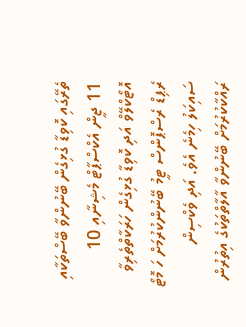ތެރޭގައި ކޮވިޑާ ގުޅިގެން ބޭނުންވާ ބޭސްތަކާއި 11 ޖީން އެކްސްޕާޓް މެޝިނާއި 10 އޮޓޯކްލޭވް އަދި ކޮވިޑާ ގުޅިގެން ހަރަކާތްތެރިވާ ރެޕިޑް ރެސްޕޮންސް ޓީމު ބޭނުންކުރުމަށް ހަ މޮޓޯ ސައިކަލު ހިމެނެ އެވެ. އަދި ވެކްސިން ރައްކާކުރުމަށް ބޭނުންވާ އާލާތްތަކުގެ އިތުރުން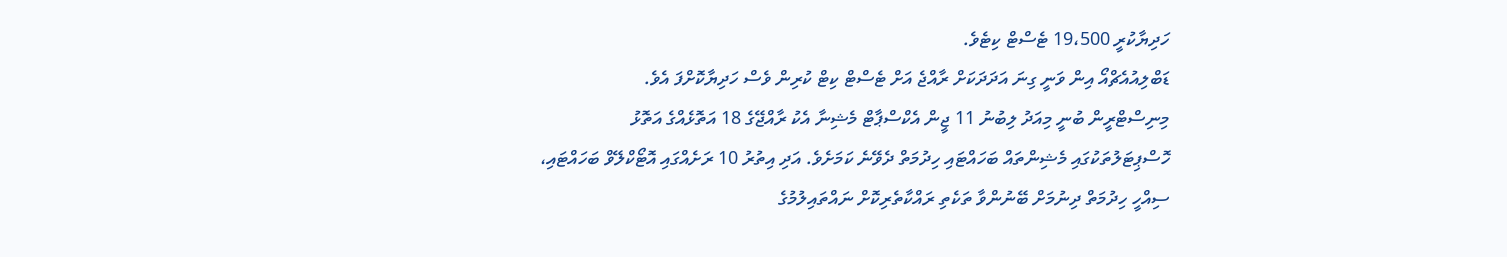ހަދިޔާކުރީ 19،500 ޓެސްޓް ކިޓެވެ.
ޑަބްލިއުއެޗްއޯ އިން ވަނީ ގިނަ އަދަދަކަށް ރާއްޖެ އަށް ޓެސްޓް ކިޓް ކުރިން ވެސް ހަދިޔާކޮށްފަ އެވެ.
މިނިސްޓްރީން ބުނީ މިއަދު ލިބުނު 11 ޖީން އެކްސްޕާޓް މެޝިނާ އެކު ރާއްޖޭގެ 18 އަތޮޅެއްގެ އަތޮޅު ހޮސްޕިޓަލުތަކުގައި މެޝިންތައް ބަހައްޓައި ހިދުމަތް ދެވޭނެ ކަމަށެވެ. އަދި އިތުރު 10 ރަށެއްގައި އޮޓޯކްލޭވް ބަހައްޓައި، ސިއްހީ ހިދުމަތް ދިނުމަށް ބޭނުންވާ ތަކެތި ރައްކާތެރިކޮށް ނައްތައިލުމުގެ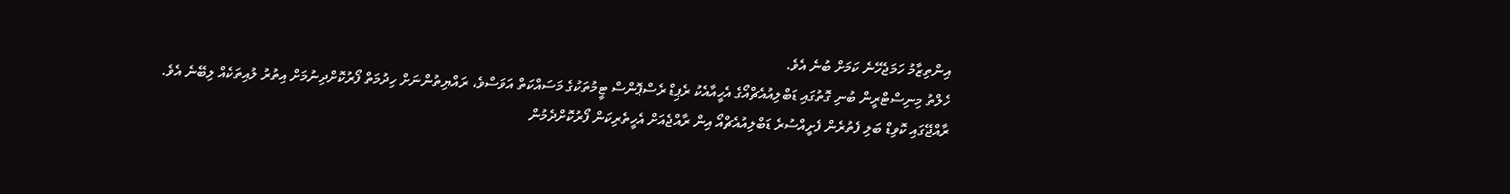އިންތިޒާމު ހަމަޖެހޭނެ ކަމަށް ބުނެ އެވެ.
ހެލްތު މިނިސްޓްރީން ބުނި ގޮތުގައި ޑަބްލިއުއެޗްއޯގެ އެހީއާއެކު ރެޕިޑް ރެސްޕޮންސް ޓީމުތަކުގެ މަސައްކަތް އަވަސްވެ، ރައްޔިތުންނަށް ހިދުމަތް ފޯރުކޮށްދިނުމަށް އިތުރު ލުއިތަކެއް ލިބޭނެ އެވެ.
ރާއްޖޭގައި ކޮވިޑް ބަލި ފެތުރެން ފެށީއްސުރެ ޑަބްލިއުއެޗްއޯ އިން ރާއްޖެއަށް އެހީތެރިކަން ފޯރުކޮށްދެމުން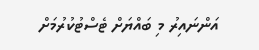އަންނައިރު މި ބައްޔަށް ޓެސްޓުކުރުމަށް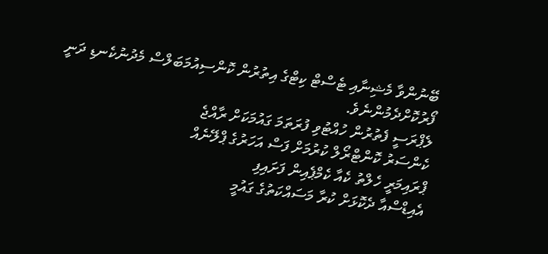ބޭނުންވާ މެޝިނާއި ޓެސްޓް ކިޓްގެ އިތުރުން ކޮންސިއުމަބަލްސް މެދުނުކެނޑި ދަނީ ފޯރުކޮށްދެމުންނެވެ.
ލެޕްރަސީ ފެތުރުން ހުއްޓުވި ފުރަތަމަ ގައުމަކަށް ރާއްޖެ
ކެންސަރު ކޮންޓްރޯލް ކުރުމަށް ފަސް އަހަރުގެ ޕްލޭނެއް
ޕްރައިމަރީ ހެލްތު ކެއާ ކެމްޕެއިން ފަށައިފި
އެއިޑްސްއާ ދެކޮޅަށް ކުރާ މަސައްކަތުގެ ގައުމީ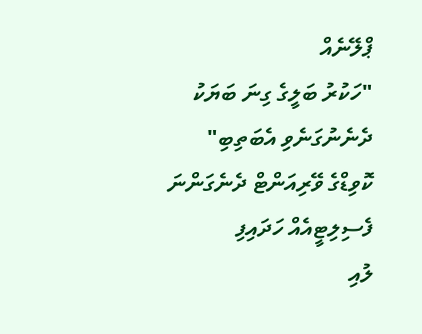ޕްލޭނެއް
"ހަކުރު ބަލީގެ ގިނަ ބަޔަކު ދެނެނުގަނެވި އެބަތިބި"
ކޮވިޑްގެ ވޭރިއަންޓް ދެނެގަންނަ ފެސިލިޓީއެއް ހަދައިފި
ލުއި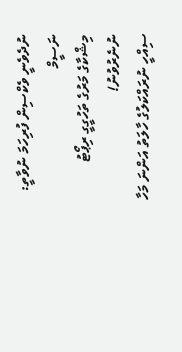ނުދެވެނީ ވެކްސިން ފުރިހަމަ ނުވާތީ: ނަސީމް
މިޝްކާގެ މަރުގެ ތަހުގީގީ ރިޕޯޓު ނުނެރުވުނު!
ސިއްހީ ނުރައްކަލުގެ ހާލަތު އަންނަ މަހާ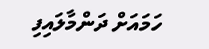ހަމައަށް ދަންމާލައިފި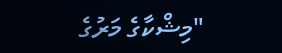"މިޝްކާގެ މަރުގެ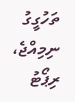ތަހުގީގު ނިމިއްޖެ، ރިޕޯޓު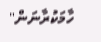ހާމަކުރާނަން"